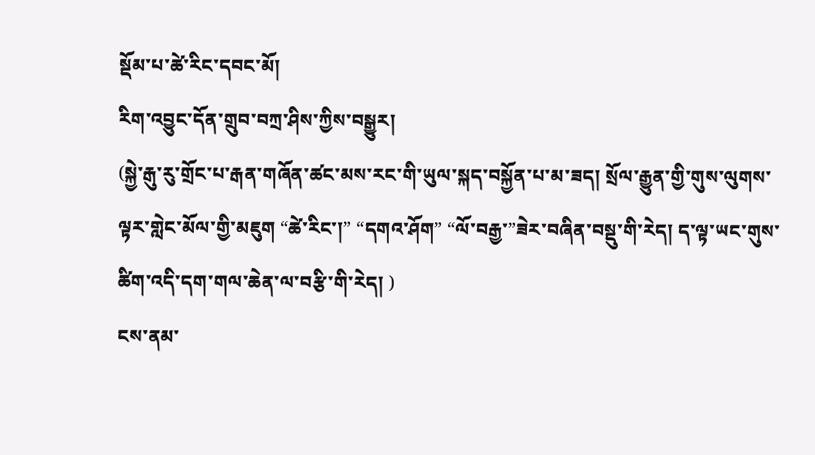སྡོམ་པ་ཚེ་རིང་དབང་མོ།
རིག་འབྱུང་དོན་གྲུབ་བཀྲ་ཤིས་ཀྱིས་བསྒྱུར།
(སྐྱེ་རྒུ་རུ་གྲོང་པ་རྒན་གཞོན་ཚང་མས་རང་གི་ཡུལ་སྐད་བསྐྱོན་པ་མ་ཟད། སྲོལ་རྒྱུན་གྱི་གུས་ལུགས་ལྟར་གླེང་མོལ་གྱི་མཇུག “ཚེ་རིང་།” “དགའ་ཤོག” “ལོ་བརྒྱ་”ཟེར་བཞིན་བསྡུ་གི་རེད། ད་ལྟ་ཡང་གུས་ཚིག་འདི་དག་གལ་ཆེན་ལ་བརྩི་གི་རེད། )
ངས་ནམ་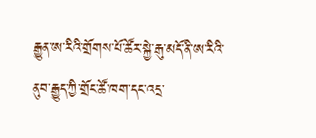རྒྱུན་ཨ་རིའི་གྲོགས་པོ་ཚོར་སྐྱེ་རྒུ་མདོ་ནི་ཨ་རིའི་ནུབ་རྒྱུད་ཀྱི་གྲོང་ཚོ་ཁག་དང་འདྲ་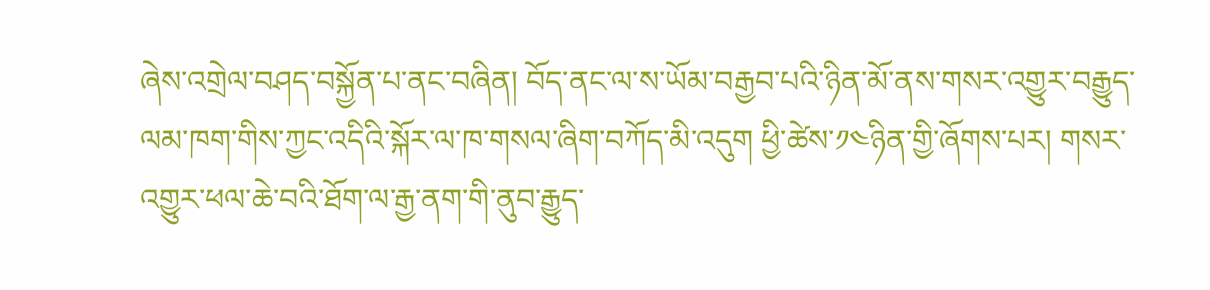ཞེས་འགྲེལ་བཤད་བསྐྱོན་པ་ནང་བཞིན། བོད་ནང་ལ་ས་ཡོམ་བརྒྱབ་པའི་ཉིན་མོ་ནས་གསར་འགྱུར་བརྒྱུད་ལམ་ཁག་གིས་ཀྱང་འདིའི་སྐོར་ལ་ཁ་གསལ་ཞིག་བཀོད་མི་འདུག ཕྱི་ཚེས་༡༤ཉིན་གྱི་ཞོགས་པར། གསར་འགྱུར་ཕལ་ཆེ་བའི་ཐོག་ལ་རྒྱ་ནག་གི་ནུབ་རྒྱུད་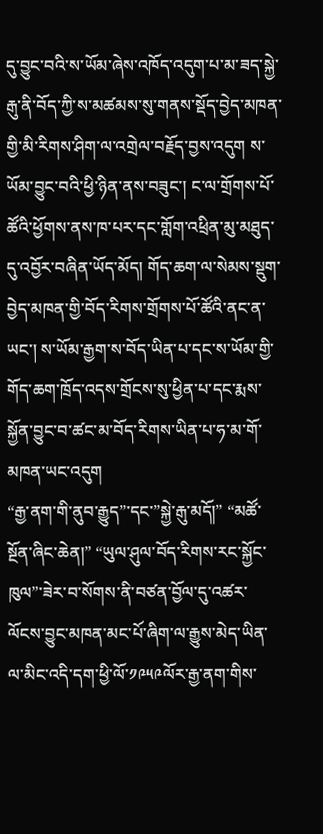དུ་བྱུང་བའི་ས་ཡོམ་ཞེས་འཁོད་འདུག་པ་མ་ཟད་སྐྱེ་རྒུ་ནི་བོད་ཀྱི་ས་མཚམས་སུ་གནས་སྡོད་བྱེད་མཁན་གྱི་མི་རིགས་ཤིག་ལ་འགྲེལ་བརྗོད་བྱས་འདུག ས་ཡོམ་བྱུང་བའི་ཕྱི་ཉིན་ནས་བཟུང་། ང་ལ་གྲོགས་པོ་ཚོའི་ཕྱོགས་ནས་ཁ་པར་དང་གློག་འཕྲིན་མུ་མཐུད་དུ་འབྱོར་བཞིན་ཡོད་མོད། གོད་ཆག་ལ་སེམས་སྡུག་བྱེད་མཁན་གྱི་བོད་རིགས་གྲོགས་པོ་ཚོའི་ནང་ན་ཡང་། ས་ཡོམ་རྒྱག་ས་བོད་ཡིན་པ་དང་ས་ཡོམ་གྱི་གོད་ཆག་ཁྲོད་འདས་གྲོངས་སུ་ཕྱིན་པ་དང་རྨས་སྐྱོན་བྱུང་བ་ཚང་མ་བོད་རིགས་ཡིན་པ་ཧ་མ་གོ་མཁན་ཡང་འདུག
“རྒྱ་ནག་གི་ནུབ་རྒྱུད”་དང་”སྐྱེ་རྒུ་མདོ།” “མཚོ་སྔོན་ཞིང་ཆེན།” “ཡུལ་ཤུལ་བོད་རིགས་རང་སྐྱོང་ཁུལ”་ཟེར་བ་སོགས་ནི་བཙན་བྱོལ་དུ་འཚར་ལོངས་བྱུང་མཁན་མང་པོ་ཞིག་ལ་རྒྱུས་མེད་ཡིན་ལ་མིང་འདི་དག་ཕྱི་ལོ་༡༩༥༩ལོར་རྒྱ་ནག་གིས་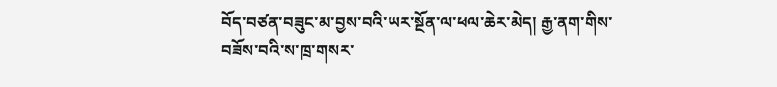བོད་བཙན་བཟུང་མ་བྱས་བའི་ཡར་སྔོན་ལ་ཕལ་ཆེར་མེད། རྒྱ་ནག་གིས་བཟོས་བའི་ས་ཁྲ་གསར་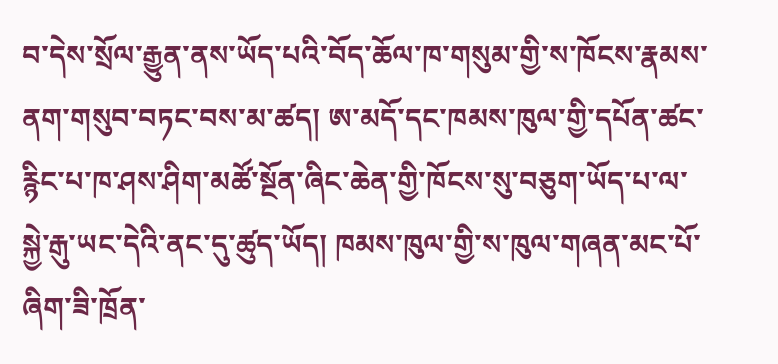བ་དེས་སྲོལ་རྒྱུན་ནས་ཡོད་པའི་བོད་ཆོལ་ཁ་གསུམ་གྱི་ས་ཁོངས་རྣམས་ནག་གསུབ་བཏང་བས་མ་ཚད། ཨ་མདོ་དང་ཁམས་ཁུལ་གྱི་དཔོན་ཚང་རྙིང་པ་ཁ་ཤས་ཤིག་མཚོ་སྔོན་ཞིང་ཆེན་གྱི་ཁོངས་སུ་བཅུག་ཡོད་པ་ལ་སྐྱེ་རྒུ་ཡང་དེའི་ནང་དུ་ཚུད་ཡོད། ཁམས་ཁུལ་གྱི་ས་ཁུལ་གཞན་མང་པོ་ཞིག་ཟི་ཁྲོན་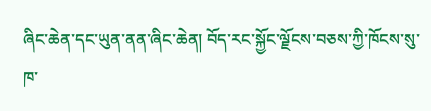ཞིང་ཆེན་དང་ཡུན་ནན་ཞིང་ཆེན། བོད་རང་སྐྱོང་ལྗོངས་བཅས་ཀྱི་ཁོངས་སུ་ཁ་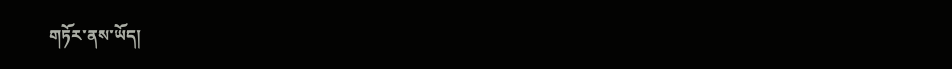གཏོར་ནས་ཡོད།